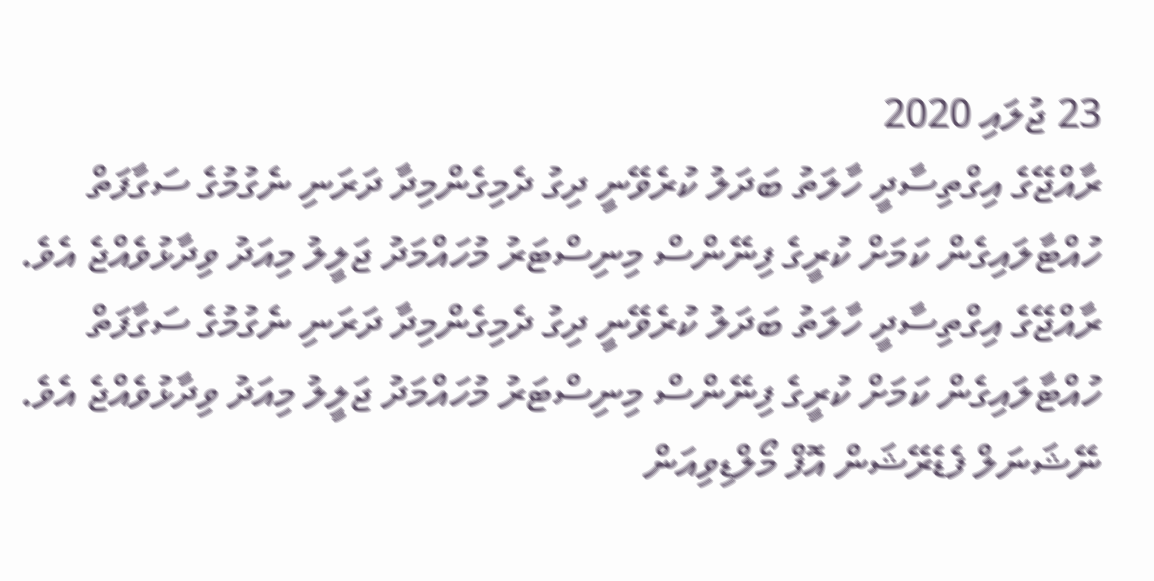23 ޖުލައި 2020
ރާއްޖޭގެ އިގްތިސާދީ ހާލަތު ބަދަލު ކުރެވޭނީ ދިގު ދެމިގެންމިދާ ދަރަނި ނެގުމުގެ ސަގާފަތް ހުއްޓާލައިގެން ކަމަށް ކުރީގެ ފިނޭންސް މިނިސްޓަރު މުހައްމަދު ޖަލީލު މިއަދު ވިދާޅުވެއްޖެ އެވެ.
ރާއްޖޭގެ އިގްތިސާދީ ހާލަތު ބަދަލު ކުރެވޭނީ ދިގު ދެމިގެންމިދާ ދަރަނި ނެގުމުގެ ސަގާފަތް ހުއްޓާލައިގެން ކަމަށް ކުރީގެ ފިނޭންސް މިނިސްޓަރު މުހައްމަދު ޖަލީލު މިއަދު ވިދާޅުވެއްޖެ އެވެ.
ނޭޝަނަލް ފެޑެރޭޝަން އޮފް މޯލްޑިވިއަން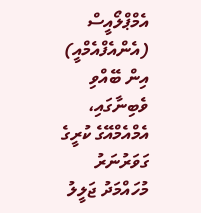އެމްޕްލޯއީސް (އެންއެފްއެމްއީ) އިން ބޭއްވި ވެބިނާގައި، އެމްއެމްއޭގެ ކުރީގެ ގަވަރުނަރު މުހައްމަދު ޖަލީލު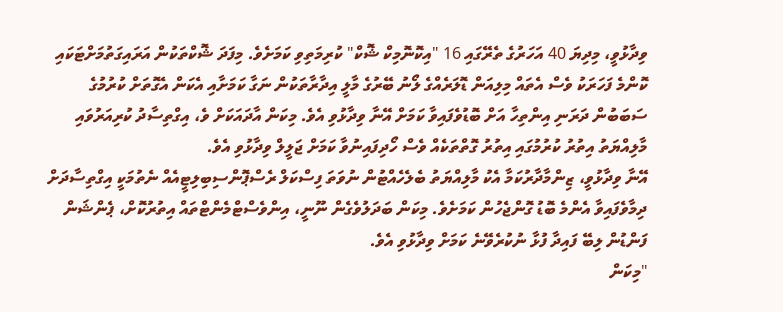ވިދާޅުވީ، މިދިޔަ 40 އަހަރުގެ ތެރޭގައި 16 "އިކޮނޮމިކް ޝޮކް" ކުރިމަތިވި ކަމަށެވެ. މިފަދަ ޝޮކްތަކުން އަރައިގަތުމަށްޓަކައި ކޮންމެ ފަހަރަކު ވެސް އެތައް މިލިއަން ޑޮލަރެއްގެ ލޯނު ބޭރުގެ މާލީ އިދާރާތަކުން ނަގާ ކަމަށާއި އެކަން އެގޮތަށް ކުރުމުގެ ސަބަބުން ދަރަނި އިންތިހާ އަށް ބޮޑުވެފައިވާ ކަމަށް އޭނާ ވިދާޅުވި އެވެ. މިކަން އާދައަކަށް ވެ، އިގްތިސާދު ކުރިއަރުވައި މާލިއްޔަތު އިތުރު ކުރުމުގައި އިތުރު ގޮތްތަކެއް ވެސް ހޯދިފައިނުވާ ކަމަށް ޖަލީލް ވިދާޅުވި އެވެ.
އޭނާ ވިދާޅުވީ، ޒިންމާދާރުކަމާ އެކު މާލިއްޔަތު ބެލެހެއްޓުން ނުވަތަ ފިސްކަލް ރެސްޕޮންސިބިލިޓީއެއް ނެތުމަކީ އިގްތިސާދަށް ދިމާވެފައިވާ އެންމެ ބޮޑު ގޮންޖެހުން ކަމަށެވެ. މިކަން ބަދަލުވެގެން ނޫނީ، އިންވެސްޓްމެންޓްތައް އިތުރުކޮށް، ޕެންޝަން ފަންޑުން ލިބޭ ފައިދާ ފުޅާ ނުކުރެވޭނެ ކަމަށް ވިދާޅުވި އެވެ.
"މިކަން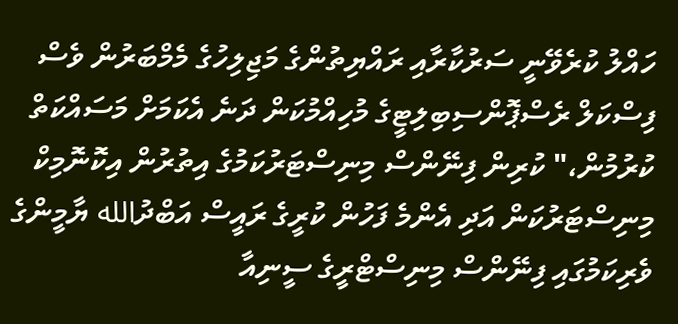ހައްލު ކުރެވޭނީ ސަރުކާރާއި ރައްޔިތުންގެ މަޖިލިހުގެ މެމްބަރުން ވެސް ފިސްކަލް ރެސްޕޮންސިބިލިޓީގެ މުހިއްމުކަން ދަނެ އެކަމަށް މަސައްކަތް ކުރުމުން،" ކުރިން ފިނޭންސް މިނިސްޓަރުކަމުގެ އިތުރުން އިކޮނޮމިކް މިނިސްޓަރުކަން އަދި އެންމެ ފަހުން ކުރީގެ ރައީސް އަބްދުالله ޔާމީންގެ ވެރިކަމުގައި ފިނޭންސް މިނިސްޓްރީގެ ސީނިއާ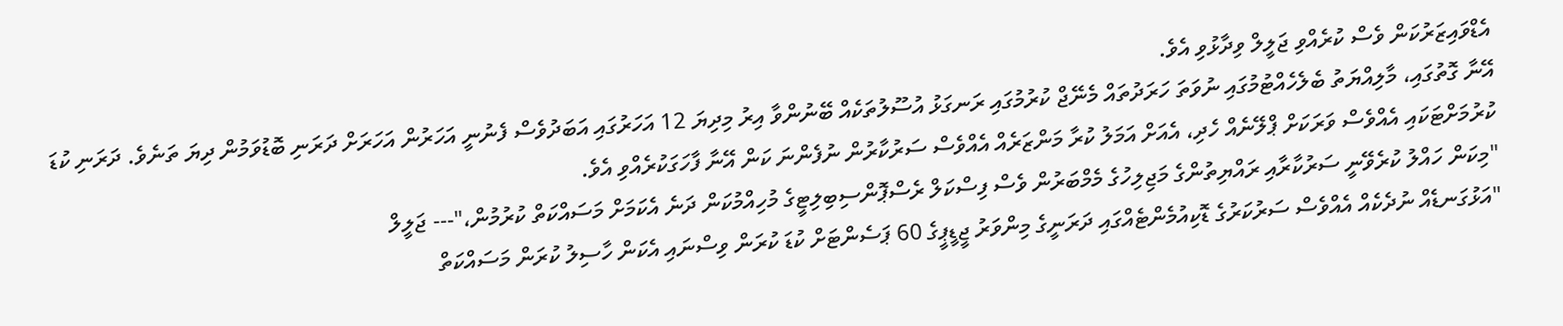އެޑްވައިޒަރުކަން ވެސް ކުރެއްވި ޖަލީލް ވިދާޅުވި އެވެ.
އޭނާ ގޮތުގައި، މާލިއްޔަތު ބެލެހެއްޓުމުގައި ނުވަތަ ހަރަދުތައް މެނޭޖް ކުރުމުގައި ރަނގަޅު އުސޫލުތަކެއް ބޭނުންވާ އިރު މިދިޔަ 12 އަހަރުގައި އަބަދުވެސް ފެނުނީ އަހަރުން އަހަރަށް ދަރަނި ބޮޑުވަމުން ދިޔަ ތަނެވެ. ދަރަނި ކުޑަ ކުރުމަށްޓަކައި އެއްވެސް ވަރަކަށް ޕްލޭނެއް ހެދި، އެއަށް އަމަލު ކުރާ މަންޒަރެއް އެއްވެސް ސަރުކާރުން ނުފެންނަ ކަން އޭނާ ފާހަގަކުރެއްވި އެވެ.
"މިކަން ހައްލު ކުރެވޭނީ ސަރުކާރާއި ރައްޔިތުންގެ މަޖިލިހުގެ މެމްބަރުން ވެސް ފިސްކަލް ރެސްޕޮންސިބިލިޓީގެ މުހިއްމުކަން ދަނެ އެކަމަށް މަސައްކަތް ކުރުމުން،"--- ޖަލީލް
"އަޅުގަނޑެއް ނުދެކެއް އެއްވެސް ސަރުކަރުގެ ޑޮކިއުމެންޓެއްގައި ދަރަނީގެ މިންވަރު ޖީޑީޕީގެ 60 ޕަސެންޓަށް ކުޑަ ކުރަން ވިސްނައި އެކަން ހާސިލު ކުރަން މަސައްކަތް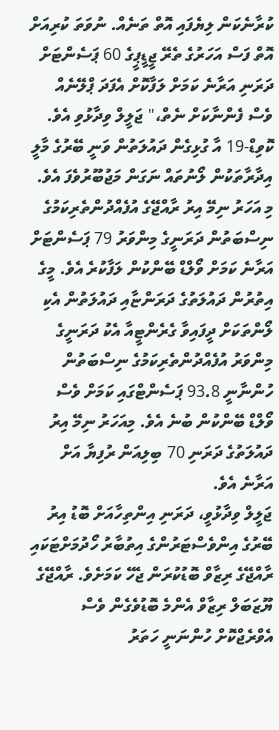ކުރާނެކަން ލިޔެފައި އޮތް ތަނެއް. ނުވަތަ ކުރިއަށް އޮތް ފަސް އަހަރުގެ ތެރޭ ޖީޑީޕީގެ 60 ޕަސެންޓަށް ދަރަނި އަރާނެ ކަމަށް ލަފާކޮށް އެފަދަ ޕްލޭނެއް ވެސް ފެންނާކަށް ނެތް،" ޖަލީލް ވިދާޅުވި އެވެ.
ކޮވިޑް-19 އާ ގުޅިގެން ދައުލަތުން ވަނީ ބޭރުގެ މާލީ އިދާރާތަކުން ލޯނުތައް ނަގަން މަޖުބޫރުވެފަ އެވެ.
މި އަހަރު ނިމޭ އިރު ރާއްޖޭގެ އުފެއްދުންތެރިކަމުގެ ނިސްބަތުން ދަރަނީގެ މިންވަރު 79 ޕަސެންޓަށް އަރާނެ ކަމަށް ވޯލްޑް ބޭންކުން ލަފާކުރެ އެވެ. މީގެ އިތުރުން ދައުލަތުގެ ދަރަންޏާއި ދައުލަތުން އެކި ލޯންތަކަށް ދީފައިވާ ގެރެންޓީއާ އެކު ދަރަނީގެ މިންވަރު އުފެއްދުންތެރިކަމުގެ ނިސްބަތުން ހުންނާނީ 93.8 ޕަސެންޓްގައި ކަމަށް ވެސް ވޯލްޑް ބޭންކުން ބުނެ އެވެ. މިއަހަރު ނިމޭ އިރު ދައުލަތުގެ ދަރަނި 70 ބިލިއަން ރުފިޔާ އަށް އަރާނެ އެވެ.
ޖަލީލް ވިދާޅުވީ، ދަރަނި އިންތިހާއަށް ބޮޑު އިރު ބޭރުގެ އިންވެސްޓަރުންގެ އިތުބާރު ހޯދުމަށްޓަކައި ރާއްޖޭގެ ރިޒާވް ބޮޑުކުރަން ޖެހޭ ކަމަށެވެ. ރާއްޖޭގެ ޔޫޒަބަލް ރިޒާވް އެންމެ ބޮޑުވެގެން ވެސް އެވްރެޖްކޮށް ހުންނަނީ ހަތަރު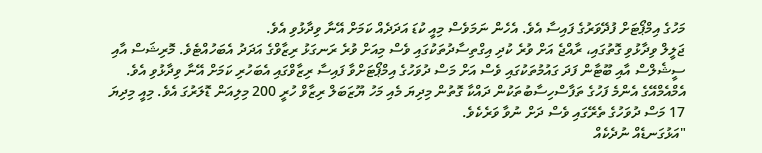މަހުގެ އިމްޕޯޓަށް ފުދޭވަރުގެ ފައިސާ އެވެ. އެހެން ނަމަވެސް މިއީ ކުޑަ އަދަދެއް ކަމަށް އޭނާ ވިދާޅުވި އެވެ.
ޖަލީލް ވިދާޅުވި ގޮތުގައި، ރާއްޖެ އަށް ވުރެ ކުދި އިގްތިސާދުތަކުގައި ވެސް މިއަށް ވުރެ ރަނގަޅު ރިޒާވްގެ އަދަދު އެބަހުއްޓެވެ. މޮރިޝަސް އާއި ސީޝެލްސް އާއި ބޫޓާން ފަދަ ގައުމުތަކުގައި ވެސް އަށް މަސް ދުވަހުގެ އިމްޕޯޓަށްވާ ފައިސާ ރިޒާވްގައި އެބަހުރި ކަމަށް އޭނާ ވިދާޅުވި އެވެ.
އެމްއެމްއޭގެ އެންމެ ފަހުގެ ތަފާސްހިސާބުތަކުން ދައްކާ ގޮތުން މިދިޔަ މެއި މަހު ޔޫޒަބަލް ރިޒާވް ހުރީ 200 މިލިއަން ޑޮލަރުގަ އެވެ. މިއީ މިދިޔަ 17 މަސް ދުވަހުގެ ތެރޭގައި ވެސް ދަށް ނުވާ ވަރެކެވެ.
"އަޅުގަނޑެއް ނުދެކެއް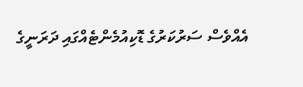އެއްވެސް ސަރުކަރުގެ ޑޮކިއުމެންޓެއްގައި ދަރަނީގެ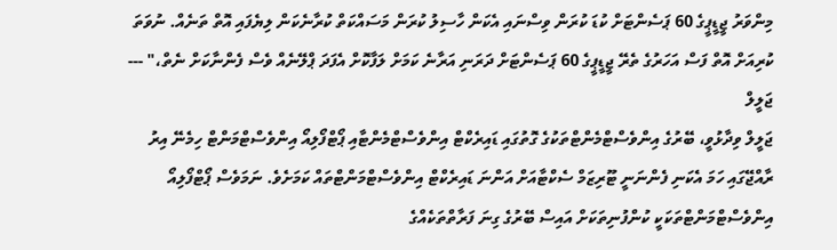މިންވަރު ޖީޑީޕީގެ 60 ޕަސެންޓަށް ކުޑަ ކުރަން ވިސްނައި އެކަން ހާސިލު ކުރަން މަސައްކަތް ކުރާނެކަން ލިޔެފައި އޮތް ތަނެއް. ނުވަތަ ކުރިއަށް އޮތް ފަސް އަހަރުގެ ތެރޭ ޖީޑީޕީގެ 60 ޕަސެންޓަށް ދަރަނި އަރާނެ ކަމަށް ލަފާކޮށް އެފަދަ ޕްލޭނެއް ވެސް ފެންނާކަށް ނެތް،" --- ޖަލީލް
ޖަލީލް ވިދާޅުވީ، ބޭރުގެ އިންވެސްޓްމެންޓްތަކުގެ ގޮތުގައި ޑައިރެކްޓް އިންވެސްޓްމެންޓާއި ޕޯޓްފޯލިއޯ އިންވެސްޓްމަންޓް ހިމެނޭ އިރު ރާއްޖޭގައި ހަމަ އެކަނި ފެންނަނީ ޓޫރިޒަމް ސެކްޓާއަށް އަންނަ ޑައިރެކްޓް އިންވެސްޓްމަންޓްތައް ކަމަށެވެ. ނަމަވެސް ޕޯޓްފޯލިއޯ އިންވެސްޓްމަންޓްތަކަކީ ކުންފުނިތަކަށް އައިސް ބޭރުގެ ގިނަ ފަރާތްތަކެއްގެ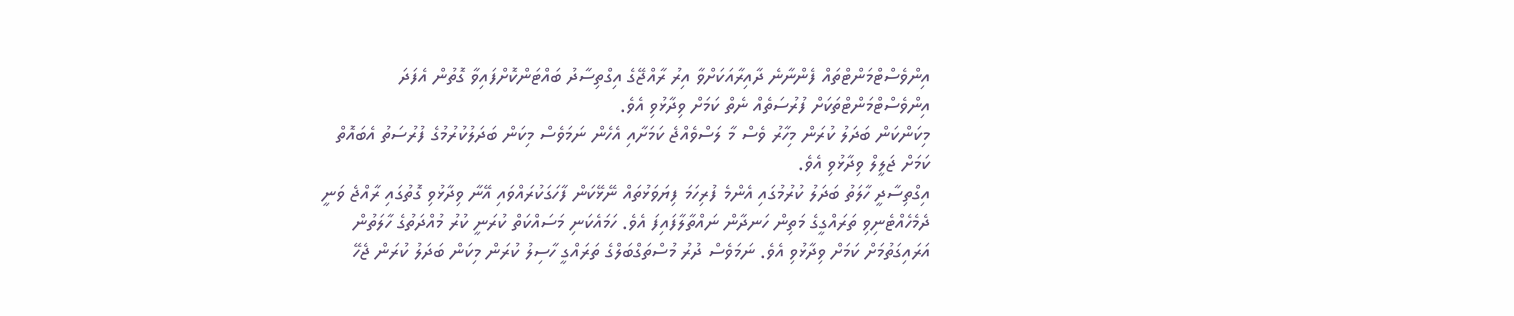އިންވެސްޓްމަންޓްތައް ފެންނާނެ ދާއިރާއަކަށްވާ އިރު ރާއްޖޭގެ އިގްތިސާދު ބައްޓަންކޮށްފައިވާ ގޮތުން އެފަދަ އިންވެސްޓްމަންޓްތަކަށް ފުރުސަތެއް ނެތް ކަމަށް ވިދާޅުވި އެވެ.
މިކަންކަން ބަދަލު ކުރަން މިހާރު ވެސް މާ ލަސްވެއްޖެ ކަމަށާއި އެހެން ނަމަވެސް މިކަން ބަދަލުކުރުމުގެ ފުރުސަތު އެބައޮތް ކަމަށް ޖަލީލް ވިދާޅުވި އެވެ.
އިގްތިސާދީ ހާލަތު ބަދަލު ކުރުމުގައި އެންމެ ފުރިހަމަ ފިޔަވަޅުތައް ނޭޅޭކަން ފާހަގަކުރައްވައި އޭނާ ވިދާޅުވި ގޮތުގައި ރާއްޖެ ވަނީ ދެމެހެއްޓެނިވި ތަރައްގީގެ މަތިން ހަނދާން ނައްތާލާފައިފަ އެވެ. ހަމައެކަނި މަސައްކަތް ކުރަނީ ކުރު މުއްދަތުގެ ހާލަތުން އަރައިގަތުމަށް ކަމަށް ވިދާޅުވި އެވެ. ނަމަވެސް ދުރު މުސްތަގްބަލްގެ ތަރައްގީ ހާސިލު ކުރަން މިކަން ބަދަލު ކުރަން ޖެހޭ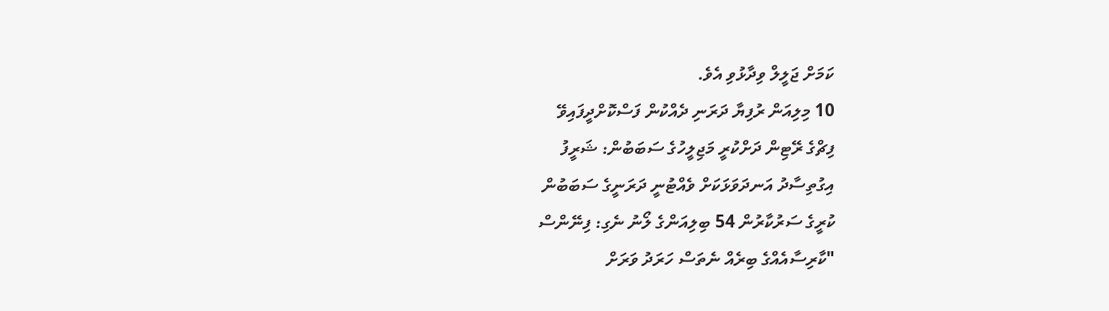ކަމަށް ޖަލީލް ވިދާޅުވި އެވެ.
10 މިލިއަން ރުފިޔާ ދަރަނި ދެއްކުން ފަސްކޮށްދީފައިވޭ
ފިޗްގެ ރޭޓިން ދަށްކުރީ މަޖިލީހުގެ ސަބަބުން: ޝަރީފު
އިގުތިސާދު އަނދަވަޅަކަށް ވެއްޓުނީ ދަރަނީގެ ސަބަބުން
ކުރީގެ ސަރުކާރުން 54 ބިލިއަންގެ ލޯނު ނެގި: ފިނޭންސް
"ކާރިސާއެއްގެ ބިރެއް ނެތަސް ހަރަދު ވަރަށް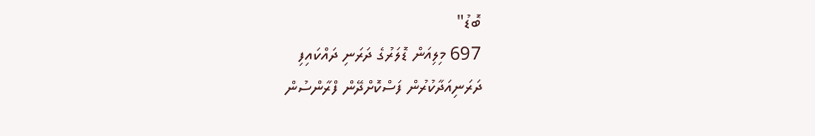ބޮޑު"
697 މިލިއަން ޑޮލަރުގެ ދަރަނި ދައްކައިފި
ދަރަނިއަދާކުރުން ފަސްކޮށްދޭން ފްރާންސުން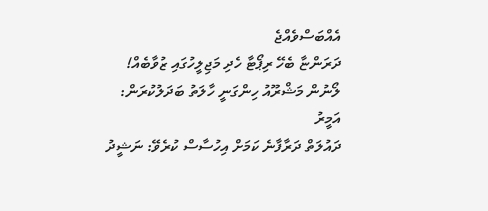އެއްބަސްވެއްޖެ
ދަރަންޏާ ބެހޭ ރިޕޯޓާ ހެދި މަޖިލީހުގައި ޒުވާބެއް!
ލޯނުން މަޝްރޫއު ހިންގަނީ ހާލަތު ބަދަލުކުރަން: އަމީރު
ދައުލަތް ދަރާފާނެ ކަމަށް އިހުސާސް ކުރެވޭ: ނަޝީދު